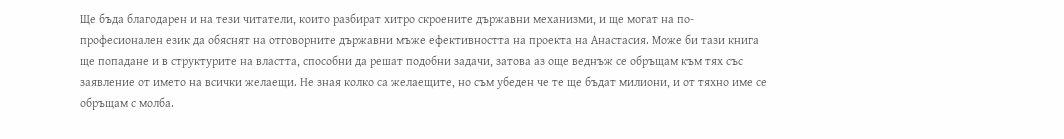Ще бъда благодарен и на тези читатели, които разбират хитро скроените държавни механизми, и ще могат на по-професионален език да обяснят на отговорните държавни мъже ефективността на проекта на Анастасия. Може би тази книга ще попадане и в структурите на властта, способни да решат подобни задачи, затова аз още веднъж се обръщам към тях със заявление от името на всички желаещи. Не зная колко са желаещите, но съм убеден че те ще бъдат милиони, и от тяхно име се обръщам с молба.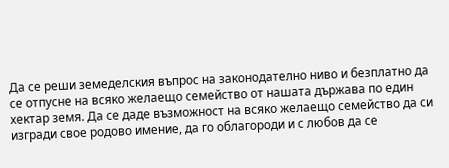Да се реши земеделския въпрос на законодателно ниво и безплатно да се отпусне на всяко желаещо семейство от нашата държава по един хектар земя. Да се даде възможност на всяко желаещо семейство да си изгради свое родово имение, да го облагороди и с любов да се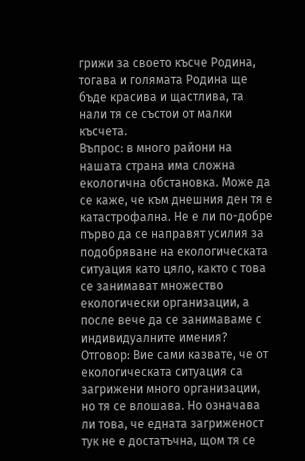грижи за своето късче Родина, тогава и голямата Родина ще бъде красива и щастлива, та нали тя се състои от малки късчета.
Въпрос: в много райони на нашата страна има сложна екологична обстановка. Може да се каже, че към днешния ден тя е катастрофална. Не е ли по-добре първо да се направят усилия за подобряване на екологическата ситуация като цяло, както с това се занимават множество екологически организации, а после вече да се занимаваме с индивидуалните имения?
Отговор: Вие сами казвате, че от екологическата ситуация са загрижени много организации, но тя се влошава. Но означава ли това, че едната загриженост тук не е достатъчна, щом тя се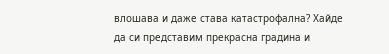влошава и даже става катастрофална? Хайде да си представим прекрасна градина и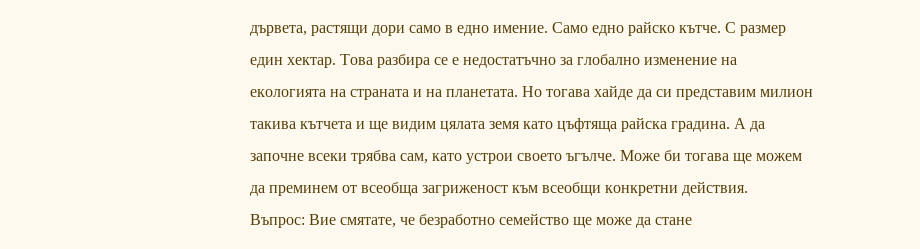дървета, растящи дори само в едно имение. Само едно райско кътче. С размер един хектар. Това разбира се е недостатъчно за глобално изменение на екологията на страната и на планетата. Но тогава хайде да си представим милион такива кътчета и ще видим цялата земя като цъфтяща райска градина. А да започне всеки трябва сам, като устрои своето ъгълче. Може би тогава ще можем да преминем от всеобща загриженост към всеобщи конкретни действия.
Въпрос: Вие смятате, че безработно семейство ще може да стане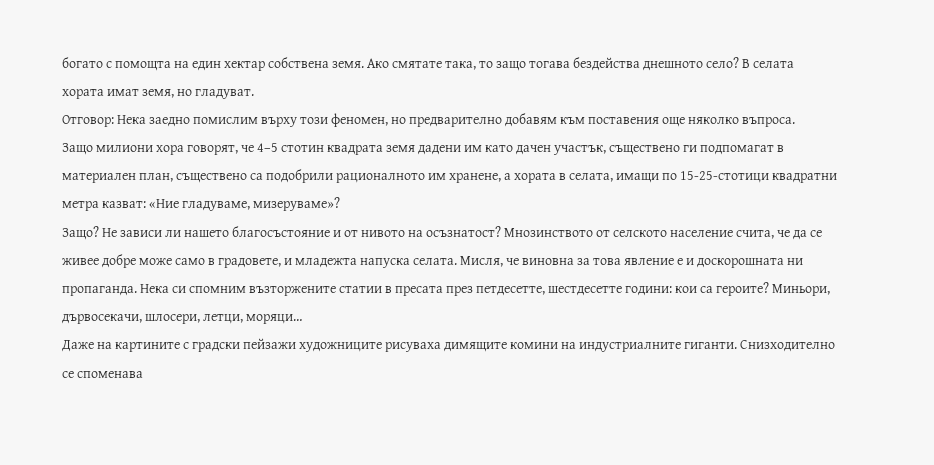богато с помощта на един хектар собствена земя. Ако смятате така, то защо тогава бездейства днешното село? В селата хората имат земя, но гладуват.
Отговор: Нека заедно помислим върху този феномен, но предварително добавям към поставения още няколко въпроса.
Защо милиони хора говорят, че 4–5 стотин квадрата земя дадени им като дачен участък, съществено ги подпомагат в материален план, съществено са подобрили рационалното им хранене, а хората в селата, имащи по 15-25-стотици квадратни метра казват: «Ние гладуваме, мизеруваме»?
Защо? Не зависи ли нашето благосъстояние и от нивото на осъзнатост? Мнозинството от селското население счита, че да се живее добре може само в градовете, и младежта напуска селата. Мисля, че виновна за това явление е и доскорошната ни пропаганда. Нека си спомним възторжените статии в пресата през петдесетте, шестдесетте години: кои са героите? Миньори, дървосекачи, шлосери, летци, моряци…
Даже на картините с градски пейзажи художниците рисуваха димящите комини на индустриалните гиганти. Снизходително се споменава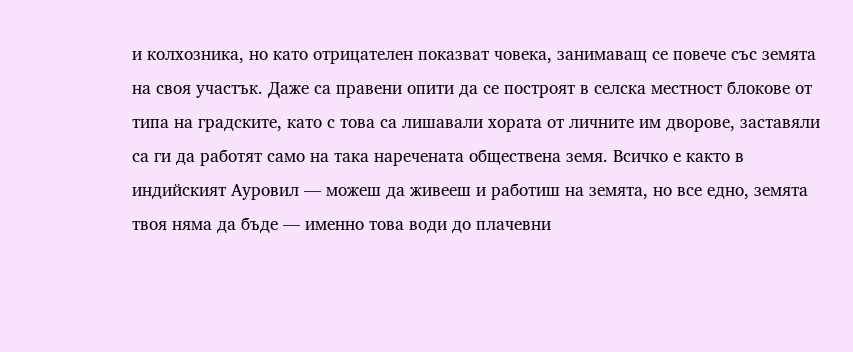и колхозника, но като отрицателен показват човека, занимаващ се повече със земята на своя участък. Даже са правени опити да се построят в селска местност блокове от типа на градските, като с това са лишавали хората от личните им дворове, заставяли са ги да работят само на така наречената обществена земя. Всичко е както в индийският Ауровил — можеш да живееш и работиш на земята, но все едно, земята твоя няма да бъде — именно това води до плачевни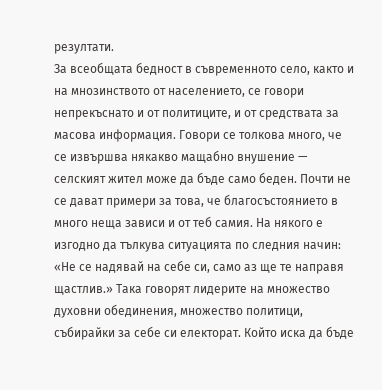резултати.
За всеобщата бедност в съвременното село, както и на мнозинството от населението, се говори непрекъснато и от политиците, и от средствата за масова информация. Говори се толкова много, че се извършва някакво мащабно внушение — селският жител може да бъде само беден. Почти не се дават примери за това, че благосъстоянието в много неща зависи и от теб самия. На някого е изгодно да тълкува ситуацията по следния начин: «Не се надявай на себе си, само аз ще те направя щастлив.» Така говорят лидерите на множество духовни обединения, множество политици, събирайки за себе си електорат. Който иска да бъде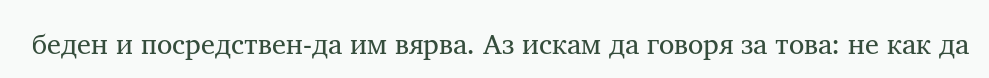беден и посредствен-да им вярва. Аз искам да говоря за това: не как да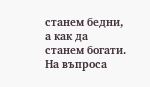станем бедни, а как да станем богати. На въпроса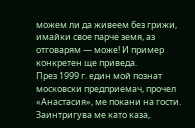можем ли да живеем без грижи, имайки свое парче земя, аз отговарям — може! И пример конкретен ще приведа.
През 1999 г. един мой познат московски предприемач, прочел «Анастасия», ме покани на гости. Заинтригува ме като каза,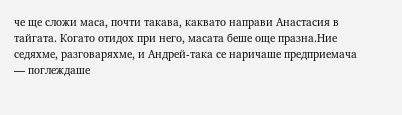че ще сложи маса, почти такава, каквато направи Анастасия в тайгата. Когато отидох при него, масата беше още празна.Ние седяхме, разговаряхме, и Андрей-така се наричаше предприемача — поглеждаше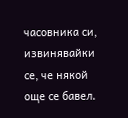часовника си, извинявайки се, че някой още се бавел.